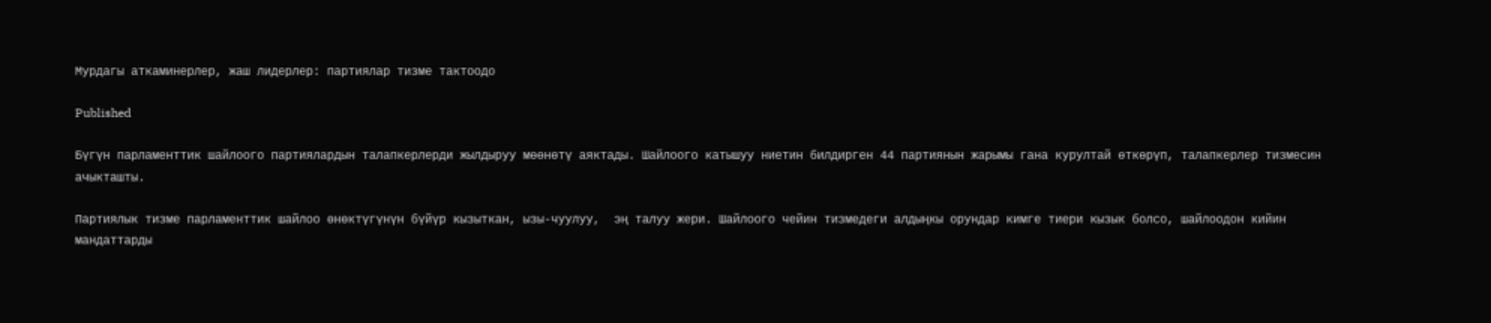Мурдагы аткаминерлер, жаш лидерлер: партиялар тизме тактоодо

Published

Бүгүн парламенттик шайлоого партиялардын талапкерлерди жылдыруу мөөнөтү аяктады. Шайлоого катышуу ниетин билдирген 44 партиянын жарымы гана курултай өткөрүп, талапкерлер тизмесин ачыкташты.

Партиялык тизме парламенттик шайлоо өнөктүгүнүн бүйүр кызыткан, ызы-чуулуу,  эң талуу жери. Шайлоого чейин тизмедеги алдыңкы орундар кимге тиери кызык болсо, шайлоодон кийин мандаттарды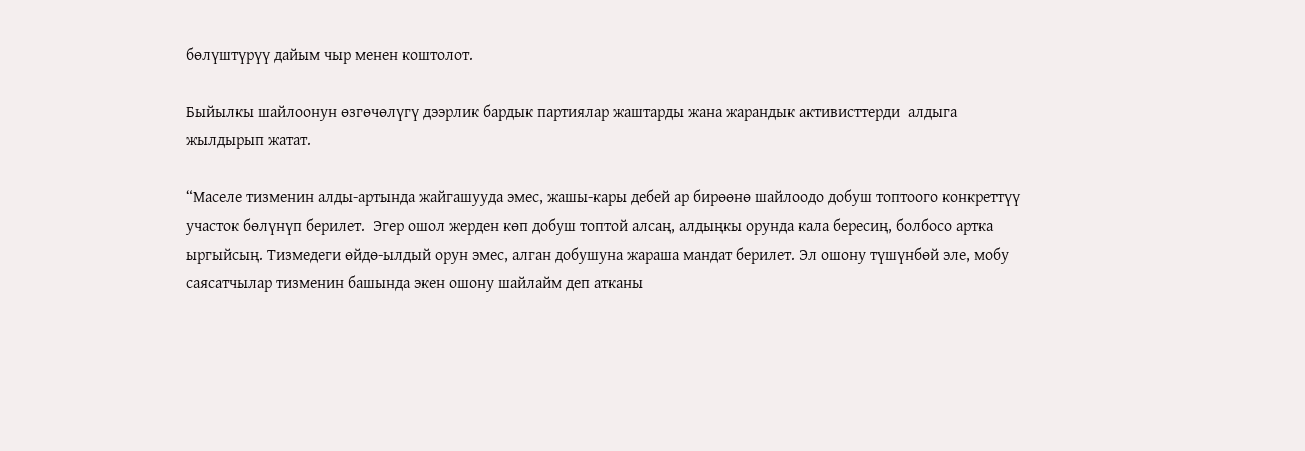бөлүштүрүү дайым чыр менен коштолот.

Быйылкы шайлоонун өзгөчөлүгү дээрлик бардык партиялар жаштарды жана жарандык активисттерди  алдыга жылдырып жатат.

“Маселе тизменин алды-артында жайгашууда эмес, жашы-кары дебей ар бирөөнө шайлоодо добуш топтоого конкреттүү участок бөлүнүп берилет.  Эгер ошол жерден көп добуш топтой алсаң, алдыңкы орунда кала бересиң, болбосо артка ыргыйсың. Тизмедеги өйдө-ылдый орун эмес, алган добушуна жараша мандат берилет. Эл ошону түшүнбөй эле, мобу саясатчылар тизменин башында экен ошону шайлайм деп атканы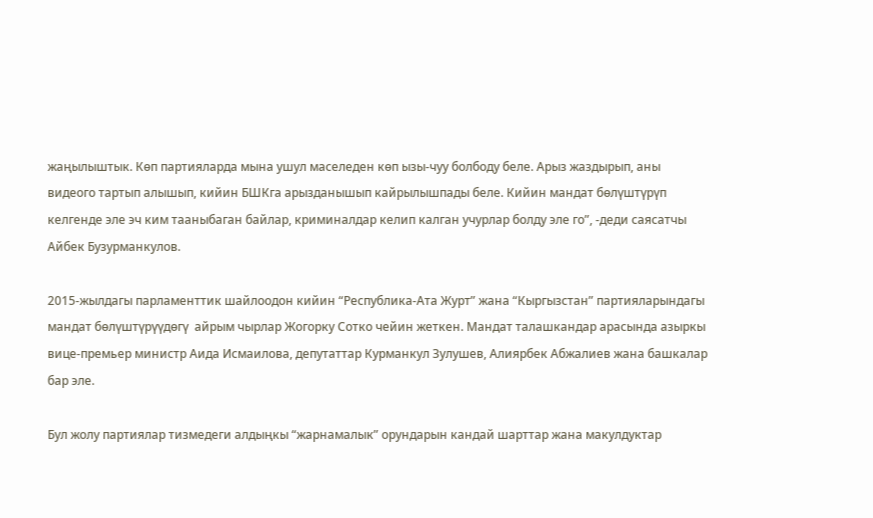жаңылыштык. Көп партияларда мына ушул маселеден көп ызы-чуу болбоду беле. Арыз жаздырып, аны видеого тартып алышып, кийин БШКга арызданышып кайрылышпады беле. Кийин мандат бөлүштүрүп келгенде эле эч ким тааныбаган байлар, криминалдар келип калган учурлар болду эле го”, -деди саясатчы Айбек Бузурманкулов.

2015-жылдагы парламенттик шайлоодон кийин “Республика-Ата Журт” жана “Кыргызстан” партияларындагы мандат бөлүштүрүүдөгү  айрым чырлар Жогорку Сотко чейин жеткен. Мандат талашкандар арасында азыркы вице-премьер министр Аида Исмаилова, депутаттар Курманкул Зулушев, Алиярбек Абжалиев жана башкалар бар эле.

Бул жолу партиялар тизмедеги алдыңкы “жарнамалык” орундарын кандай шарттар жана макулдуктар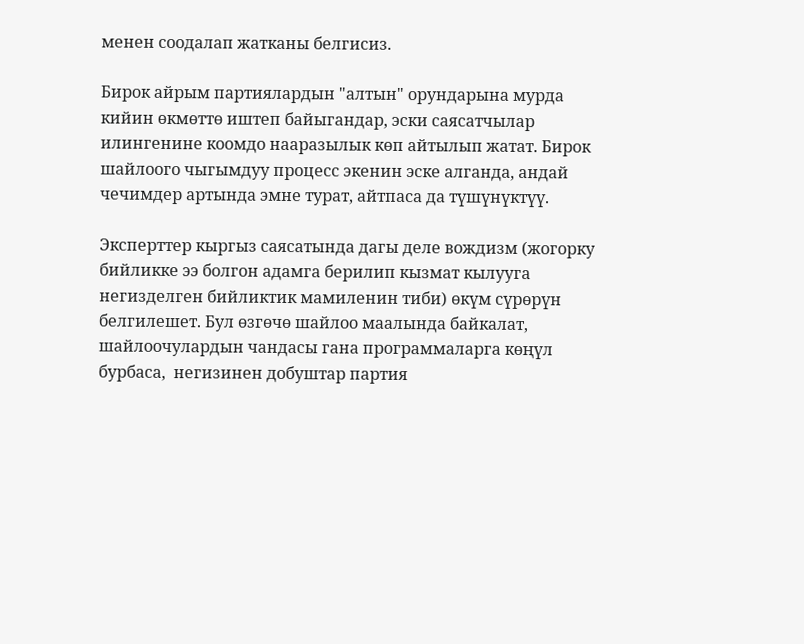менен соодалап жатканы белгисиз.

Бирок айрым партиялардын "алтын" орундарына мурда кийин өкмөттө иштеп байыгандар, эски саясатчылар илингенине коомдо нааразылык көп айтылып жатат. Бирок шайлоого чыгымдуу процесс экенин эске алганда, андай чечимдер артында эмне турат, айтпаса да түшүнүктүү.

Эксперттер кыргыз саясатында дагы деле вождизм (жогорку бийликке ээ болгон адамга берилип кызмат кылууга негизделген бийликтик мамиленин тиби) өкүм сүрөрүн белгилешет. Бул өзгөчө шайлоо маалында байкалат, шайлоочулардын чандасы гана программаларга көңүл бурбаса,  негизинен добуштар партия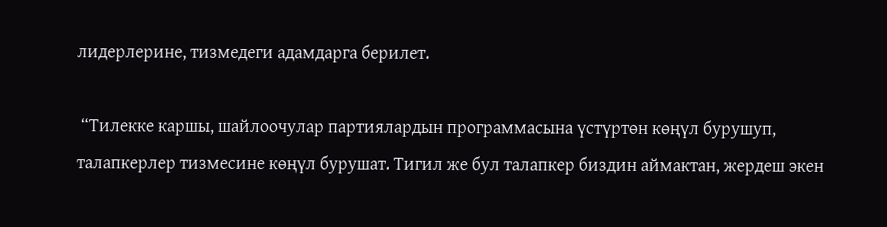лидерлерине, тизмедеги адамдарга берилет.

 “Тилекке каршы, шайлоочулар партиялардын программасына үстүртөн көңүл бурушуп, талапкерлер тизмесине көңүл бурушат. Тигил же бул талапкер биздин аймактан, жердеш экен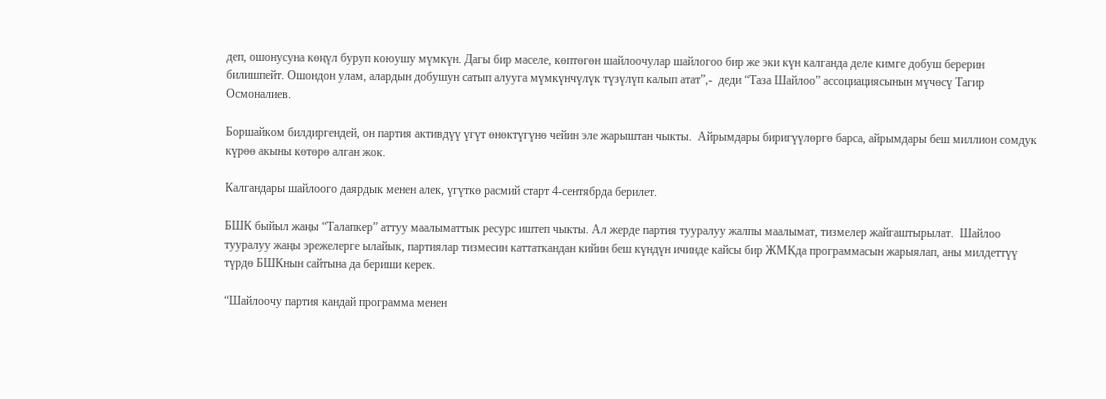деп, ошонусуна көңүл буруп коюушу мүмкүн. Дагы бир маселе, көптөгөн шайлоочулар шайлогоо бир же эки күн калганда деле кимге добуш берерин билишпейт. Ошондон улам, алардын добушун сатып алууга мүмкүнчүлүк түзүлүп калып атат”,-  деди “Таза Шайлоо” ассоциациясынын мүчөсү Тагир Осмоналиев.

Боршайком билдиргендей, он партия активдүү үгүт өнөктүгүнө чейин эле жарыштан чыкты.  Айрымдары биригүүлөргө барса, айрымдары беш миллион сомдук күрөө акыны көтөрө алган жок.

Калгандары шайлоого даярдык менен алек, үгүткө расмий старт 4-сентябрда берилет.

БШК быйыл жаңы “Талапкер” аттуу маалыматтык ресурс иштеп чыкты. Ал жерде партия тууралуу жалпы маалымат, тизмелер жайгаштырылат.  Шайлоо тууралуу жаңы эрежелерге ылайык, партиялар тизмесин каттаткандан кийин беш күндүн ичинде кайсы бир ЖМКда программасын жарыялап, аны милдеттүү түрдө БШКнын сайтына да бериши керек.

“Шайлоочу партия кандай программа менен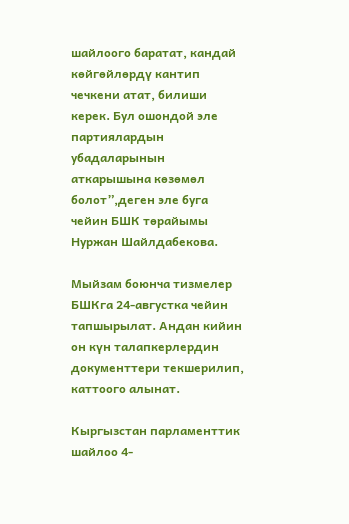шайлоого баратат, кандай көйгөйлөрдү кантип чечкени атат, билиши керек. Бул ошондой эле партиялардын убадаларынын аткарышына көзөмөл болот”,деген эле буга чейин БШК төрайымы Нуржан Шайлдабекова.

Мыйзам боюнча тизмелер  БШКга 24-августка чейин тапшырылат. Андан кийин он күн талапкерлердин документтери текшерилип,  каттоого алынат.

Кыргызстан парламенттик шайлоо 4-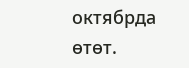октябрда өтөт.